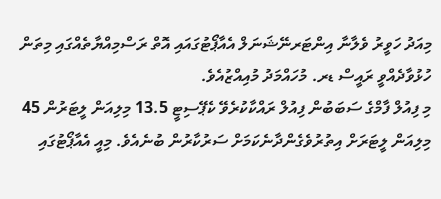މިއަދު ހަވީރު ވެލާނާ އިންޓަރނޭޝަނަލް އެއާޕޯޓުގައައި އޮތް ރަސްމިއްޔާތެއްގައި މިތަން ހުޅުވާދެއްވީ ރައީސް ޑރ. މުހައްމަދު މުއިއްޒުއެވެ.
މި ފިއުލް ފާމްގެ ސަބަބުން ފިއުލް ރައްކާކުރެވޭ ކެޕޭސިޓީ 13.5 މިލިއަން ލީޓަރުން 45 މިލިއަން ލީޓަރަށް އިތުރުވެގެންދާނެކަމަށް ސަރުކާރުން ބުނެއެވެ. މިއީ އެއާޕޯޓުގައި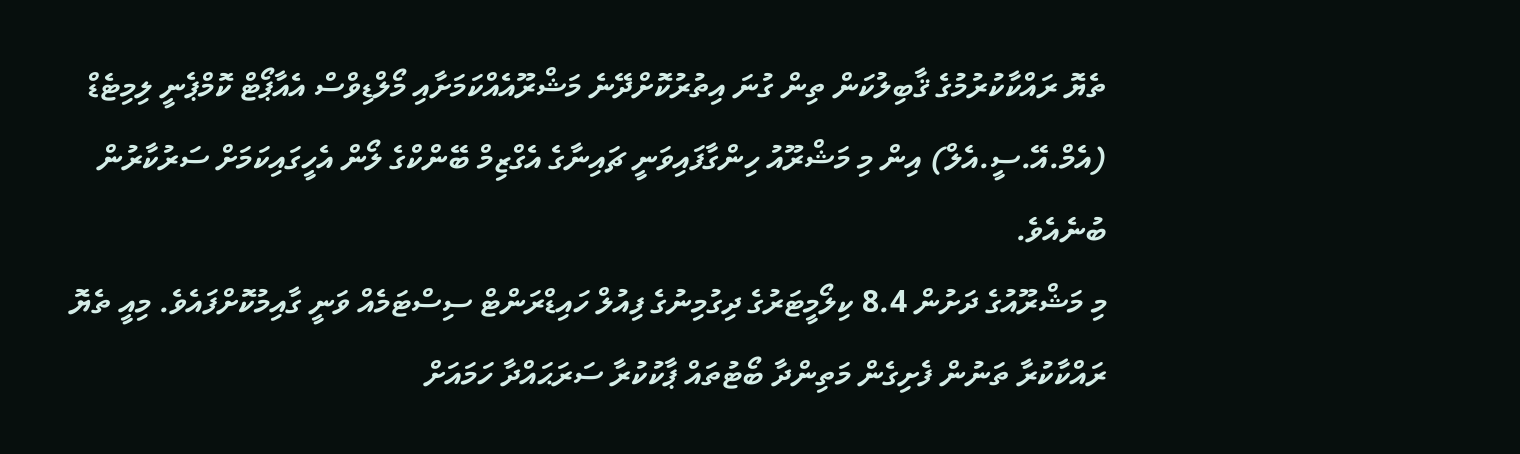ތެޔޮ ރައްކާކުރުމުގެ ޤާބިލުކަން ތިން ގުނަ އިތުރުކޮށްދޭނެ މަޝްރޫއެއްކަމަށާއި މޯލްޑިވްސް އެއާޕޯޓް ކޮމްޕެނީ ލިމިޓެޑް (އެމް.އޭ.ސީ.އެލް) އިން މި މަޝްރޫއު ހިންގާފައިވަނީ ޗައިނާގެ އެގްޒިމް ބޭންކްގެ ލޯން އެހީގައިކަމަށް ސަރުކާރުން ބުނެއެވެ.
މި މަޝްރޫއުގެ ދަށުން 8.4 ކިލޯމީޓަރުގެ ދިގުމިނުގެ ފިއުލް ހައިޑްރަންޓް ސިސްޓަމެއް ވަނީ ގާއިމުކޮށްފައެވެ. މިއީ ތެޔޮ ރައްކާކުރާ ތަނުން ފެށިގެން މަތިންދާ ބޯޓުތައް ޕާކުކުރާ ސަރަޙައްދާ ހަމައަށް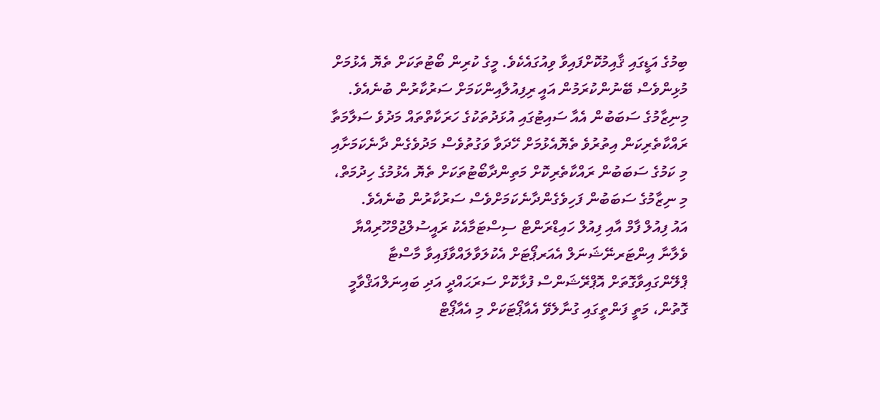ބިމުގެ އަޑީގައި ޤާއިމުކޮށްފައިވާ ވިއުގައެކެވެ. މީގެ ކުރިން ބޯޓުތަކަށް ތެޔޮ އެޅުމަށް މުޅިންވެސް ބޭނުންކުރަމުން އައީ ރިފިއުލާއިންކަމަށް ސަރުކާރުން ބުނެއެވެ.
މިނިޒާމުގެ ސަބަބުން އެއާ ސައިޓުގައި އުޅަދުތަކުގެ ހަރަކާތްތައް މަދުވެ ސަލާމަތާ ރައްކާތެރިކަން އިތުރުވެ ތެޔޮއެޅުމަށް ހޭދަވާ ވަގުތުވެސް މަދުވެގެން ދާނެކަމަށާއި މި ކަމުގެ ސަބަބުން ރައްކާތެރިކޮށް މަތިންދާބޯޓުތަކަށް ތެޔޮ އެޅުމުގެ ހިދުމަތް، މި ނިޒާމުގެ ސަބަބުން ފަހިވެގެންދާނެކަމަށްވެސް ސަރުކާރުން ބުނެއެވެ.
އައު ފިއުލް ފާމް އާއި ފިއުލް ހައިޑްރަންޓް ސިސްޓަމާއެކު ރައީސުލްޖުމްހޫރިއްޔާ ވެލާނާ އިންޓަރނޭޝަނަލް އެއަރޕޯޓަށް އެކުލަވާލައްވާފައިވާ މާސްޓާ ޕްލޭންގައިވާގޮތަށް އޮޕްރޭޝަންސް ފުޅާކޮށް ސަރަޙައްދީ އަދި ބައިނަލްއަޤްވާމީ ގޮތުން، މަތީ ފަންތީގައި ގުނާލެވޭ އެއާޕޯޓަކަށް މި އެއާޕޯޓް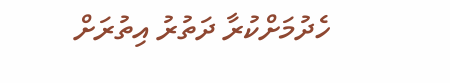ހެދުމަށްކުރާ ދަތުރު އިތުރަށް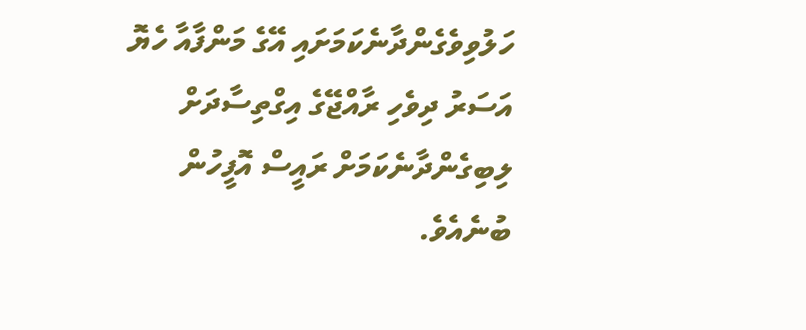ހަލުވިވެގެންދާނެކަމަށައި އޭގެ މަންފާއާ ހެޔޮ އަސަރު ދިވެހި ރާއްޖޭގެ އިގްތިސާދަށް ލިބިގެންދާނެކަމަށް ރައީސް އޮފީހުން ބުނެއެވެ.